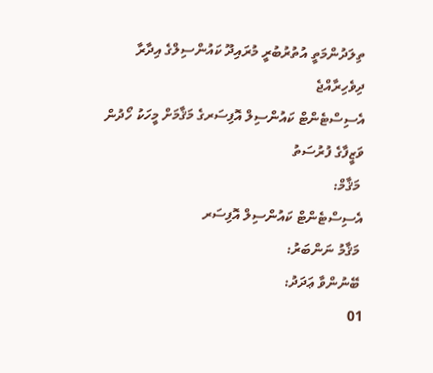ތިލަދުންމަތީ އުތުރުބުރީ މުރައިދޫ ކައުންސިލްގެ އިދާރާ
ދިވެހިރާއްޖެ
އެސިސްޓެންޓް ކައުންސިލް އޮފިސަރގެ މަޤާމަށް މީހަކު ހޯދުން
ވަޒީފާގެ ފުރުސަތު
 މަޤާމް:
އެސިސްޓެންޓް ކައުންސިލް އޮފިސަރ
 މަޤާމު ނަންބަރު:
 ބޭނުންވާ ޢަދަދު:
01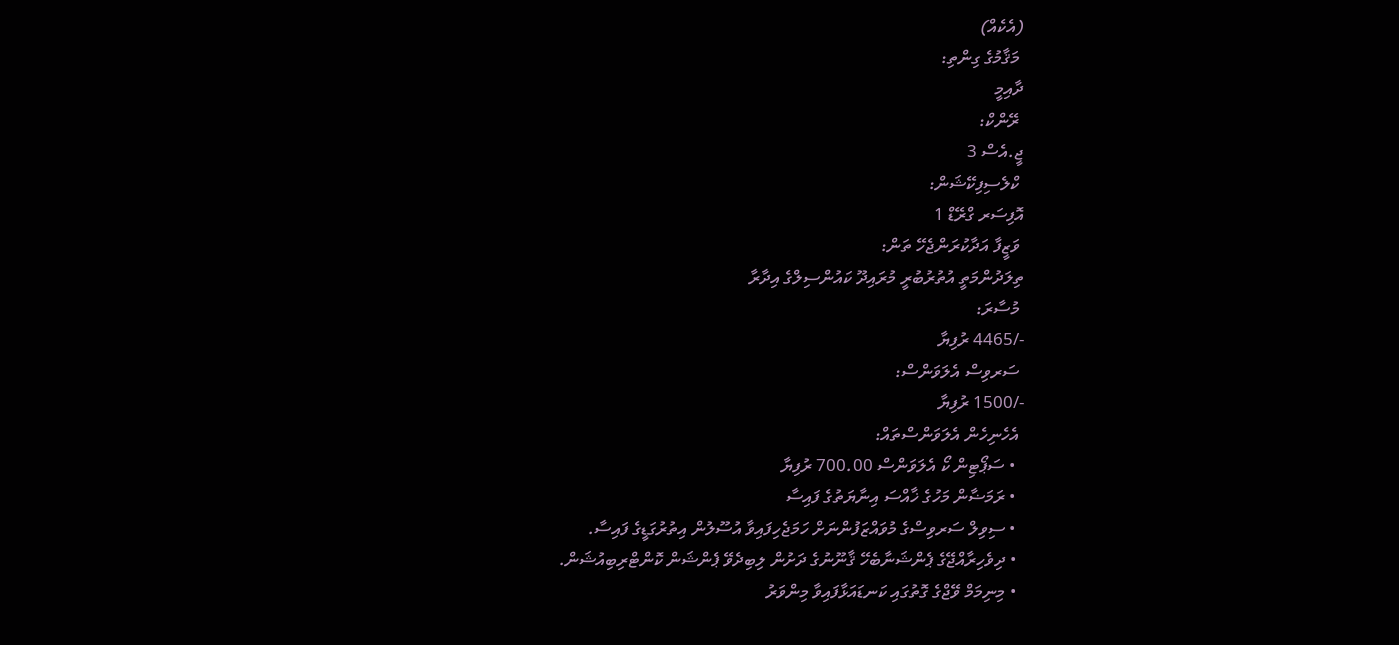(އެކެއް)
 މަޤާމުގެ ގިންތި:
ދާއިމީ
 ރޭންކް:
ޖީ.އެސް 3
 ކްލެސިފިކޭޝަން:
އޮފިސަރ ގްރޭޑް 1
 ވަޒީފާ އަދާކުރަންޖެހޭ ތަން:
ތިލަދުންމަތީ އުތުރުބުރީ މުރައިދޫ ކައުންސިލްގެ އިދާރާ
 މުސާރަ:
-/4465 ރުފިޔާ
 ސަރވިސް އެލަވަންސް:
-/1500 ރުފިޔާ
 އެހެނިހެން އެލަވަންސްތައް:
  • ސަޕޯޓިން ކޯ އެލަވަންސް 700.00 ރުފިޔާ
  • ރަމަޟާން މަހުގެ ޚާއްސަ އިނާޔަތުގެ ފައިސާ
  • ސިވިލް ސަރވިސްގެ މުވައްޒަފުންނަށް ހަމަޖެހިފައިވާ އުސޫލުން އިތުރުގަޑީގެ ފައިސާ.
  • ދިވެހިރާއްޖޭގެ ޕެންޝަނާބެހޭ ޤާނޫނުގެ ދަށުން ލިބިދެވޭ ޕެންޝަން ކޮންޓްރިބިއުޝަން.
  • މިނިމަމް ވޭޖްގެ ގޮތުގައި ކަނޑައަޅާފައިވާ މިންވަރު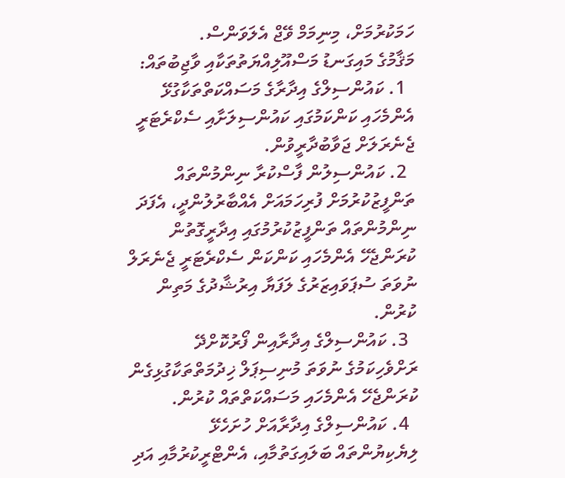ހަމަކުރުމަށް، މިނިމަމް ވޭޖް އެލަވަންސް.
މަޤާމުގެ މައިގަނޑު މަސްއޫލިއްޔަތުތަކާއި ވާޖިބުތައް:
  1. ކައުންސިލްގެ އިދާރާގެ މަސައްކަތްތަކާގުޅޭ އެންމެހައި ކަންކަމުގައި ކައުންސިލަށާއި ސެކްރެޓަރީ ޖެނެރަލަށް ޖަވާބުދާރީވުން.
  2. ކައުންސިލުން ފާސްކުރާ ނިންމުންތައް ތަންފީޒުކުރުމަށް ފުރިހަމައަށް އެއްބާރުލުންދީ، އެފަދަ ނިންމުންތައް ތަންފީޒުކުރުމުގައި އިދާރީގޮތުން ކުރަންޖެހޭ އެންމެހައި ކަންކަން ސެކްރެޓަރީ ޖެނެރަލް ނުވަތަ ސުޕަވައިޒަރުގެ ލަފަޔާ އިރުޝާދުގެ މަތިން ކުރުން.
  3. ކައުންސިލްގެ އިދާރާއިން ފޯރުކޮށްދޭ ރަށްވެހިކަމުގެ ނުވަތަ މުނިސިޕަލް ޚިދުމަތްތަކާގުޅިގެން ކުރަންޖެހޭ އެންމެހައި މަސައްކަތްތައް ކުރުން.
  4. ކައުންސިލްގެ އިދާރާއަށް ހުށަހެޅޭ ލިޔެކިޔުންތައް ބަލައިގަތުމާއި، އެންޓްރީކުރުމާއި އަދި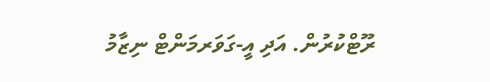ރޫޓްކުރުން. އަދި އީ-ގަވަރމަންޓް ނިޒާމު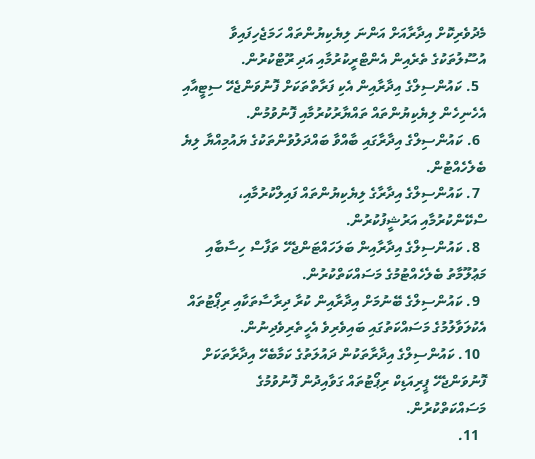މެދުވެރިކޮށް އިދާރާއަށް އަންނަ ލިޔެކިޔުންތައް ހަމަޖެހިފައިވާ އުސޫލުތަކުގެ ތެރެއިން އެންޓްރީކުރުމާއި އަދި ރޫޓްކުރުން.
  5. ކައުންސިލްގެ އިދާރާއިން އެކި ފަރާތްތަކަށް ފޮނުވަންޖެހޭ ސިޓީއާއި އެހެނިހެން ލިޔެކިޔުންތައް ތައްޔާރުކުރުމާއި ފޮނުވުމުން.
  6. ކައުންސިލްގެ އިދާރާގައި ބާއްވާ ބައްދަލުވުންތަކުގެ ޔައުމިއްޔާ ލިޔެ ބެލެހެއްޓުން.
  7. ކައުންސިލްގެ އިދާރާގެ ލިޔެކިޔުންތައް ފައިލްކުރުމާއި، ސްކޭންކުރުމާއި އަރުޝީފުކުރުން.
  8. ކައުންސިލްގެ އިދާރާއިން ބަލަހައްޓަންޖެހޭ ތަފާސް ހިސާބާއި މަޢުލޫމާތު ބެލެހެއްޓުމުގެ މަސައްކަތްކުރުން.
  9. ކައުންސިލްގެ ބޭނުމަށް އިދާރާއިން ކުރާ ދިރާސާތަކާއި ރިޕޯޓުތައް އެކުލަވާލުމުގެ މަސައްކަތުގައި ބައިވެރިވެ އެހީތެރިވެދިނުން.
  10. ކައުންސިލްގެ އިދާރާތަކުން ދައުލަތުގެ ކަމާބެހޭ އިދާރާތަކަށް ފޮނުވަންޖެހޭ ޕީރިއަޑިކް ރިޕޯޓުތައް ގަވާއިދުން ފޮނުވުމުގެ މަސައްކަތްކުރުން.
  11.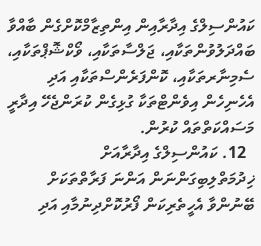ކައުންސިލްގެ އިދާރާއިން އިންތިޒާމްކޮށްގެން ބާއްވާ ބައްދަލުވުންތަކާއި، ޖަލްސާތަކާއި، ވޯކްޝޮޕްތަކާއި، ސެމިނާރތަކާއި، ކޮންފަރެންސްތަކާއި އަދި އެހެނިހެން އިވެންޓްތަކާ ގުޅިގެން ކުރަންޖެހޭ އިދާރީ މަސައްކަތްތައް ކުރުން.
  12. ކައުންސިލްގެ އިދާރާއަށް ޚިދުމަތްލިބިގަންނަން އަންނަ ފަރާތްތަކަށް ބޭނުންވާ އެހީތެރިކަން ފޯރުކޮށްދިނުމާއި އަދި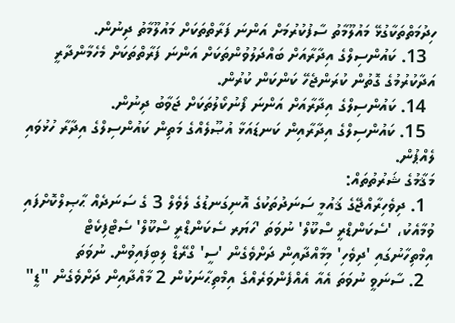ހިދުމަތްތަކާގުޅޭ މައުލޫމާތު ސާފުކުރުމަށް އަންނަ ފަރާތްތަކަށް މައުލޫމާތު ދިނުން.
  13. ކައުންސިލްގެ އިދާރާއަށް ބައްދަލުވުންތަކަށް އަންނަ ފަރާތްތަކަށް މެހެމާންދާރީ އަދާކުރުމުގެ ގޮތުން ކުރަންޖެހޭ ކަންކަން ކުރުން.
  14. ކައުންސިލްގެ އިދާރާއަށް އަންނަ ފޯނުކޯލުތަކަށް ޖަވާބު ދިނުން.
  15. ކައުންސިލްގެ އިދާރާއިން ކަނޑައަޅާ އުޞޫލެއްގެ މަތިން ކައުންސިލްގެ އިދާރާ ހުޅުވައި ލެއްޕުން.
މަޤާމުގެ ޝަރުތުތައް:
  1. ދިވެހިރާއްޖޭގެ ޤައުމީ ސަނަދުތަކުގެ އޮނިގަނޑުގެ ލެވެލް 3 ގެ ސަނަދެއް ޙާޞިލްކޮށްފައި ވުމާއެކު، 'ސެކަންޑްރީ ސްކޫލް' ނުވަތަ 'ހަޔަރ ސެކަންޑްރީ ސްކޫލް' ސެޓްފިކެޓް އިމްތިހާނުގައި 'ދިވެހި' މިމާއްދާއިން ދަށްވެގެން 'ސީ' ގްރޭޑް ލިބިފައިވުން. ނުވަތަ
  2. ސާނަވީ ނުވަތަ އެއާ އެއްފެންވަރެއްގެ އިމްތިޙާނަކުން 2 މާއްދާއިން ދަށްވެގެން "ޑީ"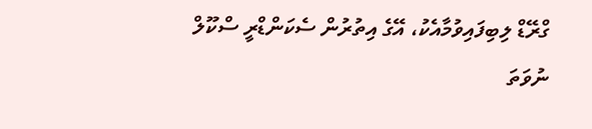ގްރޭޑް ލިބިފައިވުމާއެކު، އޭގެ އިތުރުން ސެކަންޑްރީ ސްކޫލް ނުވަތަ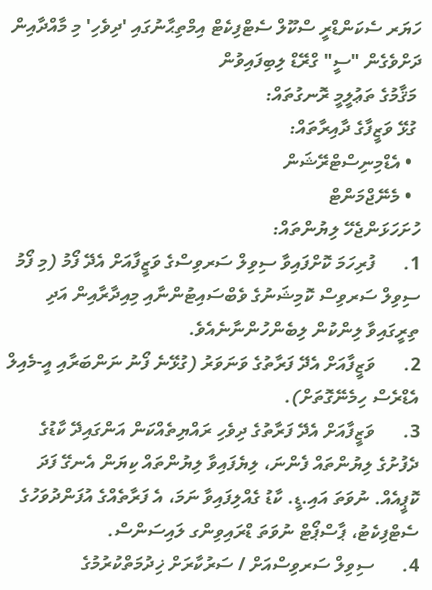ހަޔަރ ސެކަންޑްރީ ސްކޫލް ސެޓްފިކެޓް އިމްތިޙާނުގައި 'ދިވެހި' މި މާއްދާއިން ދަށްވެގެން "ސީ" ގްރޭޑް ލިބިފައިވުން
 މަޤާމުގެ ތަޢުލީމީ ރޮނގުތައް:
 ގުޅޭ ވަޒީފާގެ ދާއިރާތައް:
  • އެޑްމިނިސްޓްރޭޝަން
  • މެނޭޖްމަންޓް
ހުށަހަޅަންޖެހޭ ލިޔުންތައް:
1.      ފުރިހަމަ ކޮށްފައިވާ ސިވިލް ސަރވިސްގެ ވަޒީފާއަށް އެދޭ ފޯމު (މި ފޯމު ސިވިލް ސަރވިސް ކޮމިޝަނުގެ ވެބްސައިޓުންނާއި މިއިދާރާއިން އަދި ތިރީގައިވާ ލިންކުން ލިބެންހުންނާނެއެވެ.
2.      ވަޒީފާއަށް އެދޭ ފަރާތުގެ ވަނަވަރު (ގުޅޭނެ ފޯނު ނަންބަރާއި އީ-މެއިލް އެޑްރެސް ހިމެނޭގޮތަށް).
3.      ވަޒީފާއަށް އެދޭ ފަރާތުގެ ދިވެހި ރައްޔިތެއްކަން އަންގައިދޭ ކާޑުގެ ދެފުށުގެ ލިޔުންތައް ފެންނަ، ލިޔެފައިވާ ލިޔުންތައް ކިޔަން އެނގޭ ފަދަ ކޮޕީއެއް. ނުވަތަ އައި.ޑީ. ކާޑު ގެއްލިފައިވާ ނަމަ، އެ ފަރާތެއްގެ އުފަންދުވަހުގެ ސެޓްފިކެޓު، ޕާސްޕޯޓް ނުވަތަ ޑްރައިވިންގ ލައިސަންސް.
4.      ސިވިލް ސަރވިސްއަށް / ސަރުކާރަށް ޚިދުމަތްކުރުމުގެ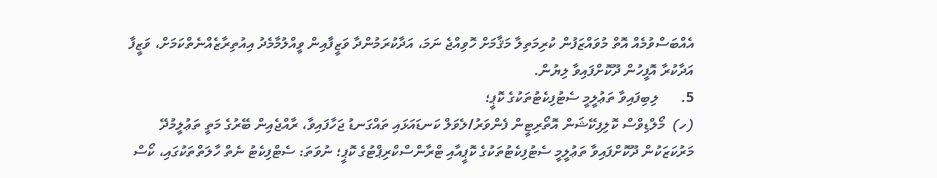އެއްބަސްވުމެއް އޮތް މުވައްޒަފުން ކުރިމަތިލާ މަޤާމަށް ހޮވިއްޖެ ނަމަ، އަދާކުރަމުންދާ ވަޒީފާއިން ވީއްލުމާމެދު އިއުތިރާޒެއްނެތްކަމަށް، ވަޒީފާ އަދާކުރާ އޮފީހުން ދޫކޮށްފައިވާ ލިޔުން.
5.      ލިބިފައިވާ ތަޢުލީމީ ސެޓުފިކެޓުތަކުގެ ކޮޕީ؛
(ހ)  މޯލްޑިވްސް ކޮލިފިކޭޝަން އޮތޯރިޓީން ފެންވަރު/ލެވަލް ކަނޑައަޅައި ތައްގަނޑު ޖަހާފައިވާ، ރާއްޖެއިން ބޭރުގެ މަތީ ތަޢުލީމުދޭ މަރުކަޒަކުން ދޫކޮށްފައިވާ ތަޢުލީމީ ސެޓުފިކެޓުތަކުގެ ކޮޕީއާއި ޓްރާންސްކްރިޕްޓުގެ ކޮޕީ؛ ނުވަތަ: ސެޓްފިކެޓު ނެތް ހާލަތްތަކުގައި، ކޯސް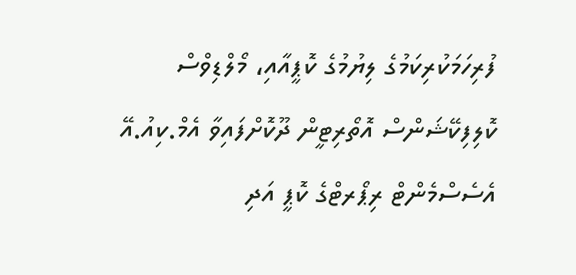ފުރިހަމަކުރިކަމުގެ ލިޔުމުގެ ކޮޕީއާއި، މޯލްޑިވްސް ކޮލިފިކޭޝަންސް އޮތޯރިޓީން ދޫކޮށްފައިވާ އެމް.ކިއު.އޭ އެސެސްމެންޓް ރިޕޯރޓްގެ ކޮޕީ އަދި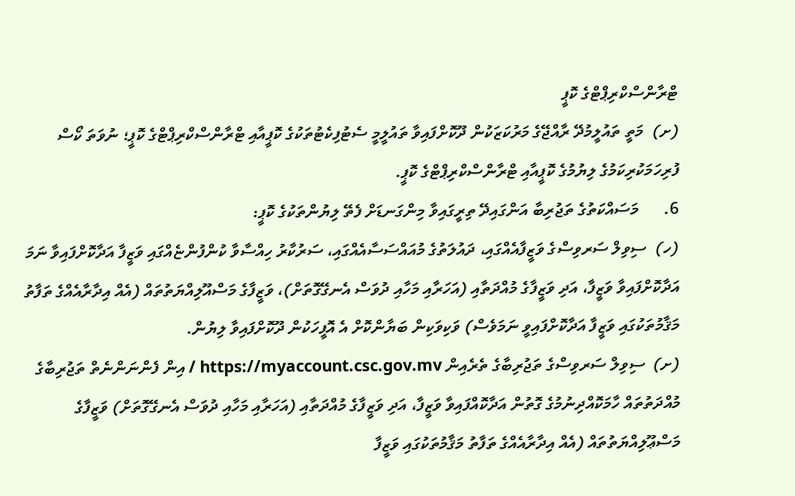ޓްރާންސްކްރިޕްޓްގެ ކޮޕީ
(ށ)  މަތީ ތައުލީމުދޭ ރާއްޖޭގެ މަރުކަޒަކުން ދޫކޮށްފައިވާ ތައުލީމީ ސެޓުފިކެޓުތަކުގެ ކޮޕީއާއި ޓްރާންސްކްރިޕްޓްގެ ކޮޕީ؛ ނުވަތަ ކޯސް ފުރިހަމަކުރިކަމުގެ ލިޔުމުގެ ކޮޕީއާއި ޓްރާންސްކްރިޕްޓްގެ ކޮޕީ.
6.      މަސައްކަތުގެ ތަޖުރިބާ އަންގައިދޭ ތިރީގައިވާ މިންގަނޑަށް ފެތޭ ލިޔުންތަކުގެ ކޮޕީ:
(ހ)  ސިވިލް ސަރވިސްގެ ވަޒީފާއެއްގައި، ދައުލަތުގެ މުއައްސަސާއެއްގައި، ސަރުކާރު ހިއްސާވާ ކުންފުންޏެއްގައި ވަޒީފާ އަދާކޮށްފައިވާ ނަމަ އަދާކޮށްފައިވާ ވަޒީފާ، އަދި ވަޒީފާގެ މުއްދަތާއި (އަހަރާއި މަހާއި ދުވަސް އެނގޭގޮތަށް)، ވަޒީފާގެ މަސްއޫލިއްޔަތުތައް (އެއް އިދާރާއެއްގެ ތަފާތު މަޤާމުތަކުގައި ވަޒީފާ އަދާކޮށްފައިވީ ނަމަވެސް) ވަކިވަކިން ބަޔާންކޮށް އެ އޮފީހަކުން ދޫކޮށްފައިވާ ލިޔުން.
(ށ)  ސިވިލް ސަރވިސްގެ ތަޖުރިބާގެ ތެރެއިން https://myaccount.csc.gov.mv / އިން ފެންނަންނެތް ތަޖުރިބާގެ މުއްދަތުތައް ހާމަކޮއްދިނުމުގެ ގޮތުން އަދާކޮއްފައިވާ ވަޒީފާ، އަދި ވަޒީފާގެ މުއްދަތާއި (އަހަރާއި މަހާއި ދުވަސް އެނގޭގޮތަށް) ވަޒީފާގެ މަސްޢޫލިއްޔަތުތައް (އެއް އިދާރާއެއްގެ ތަފާތު މަޤާމުތަކުގައި ވަޒީފާ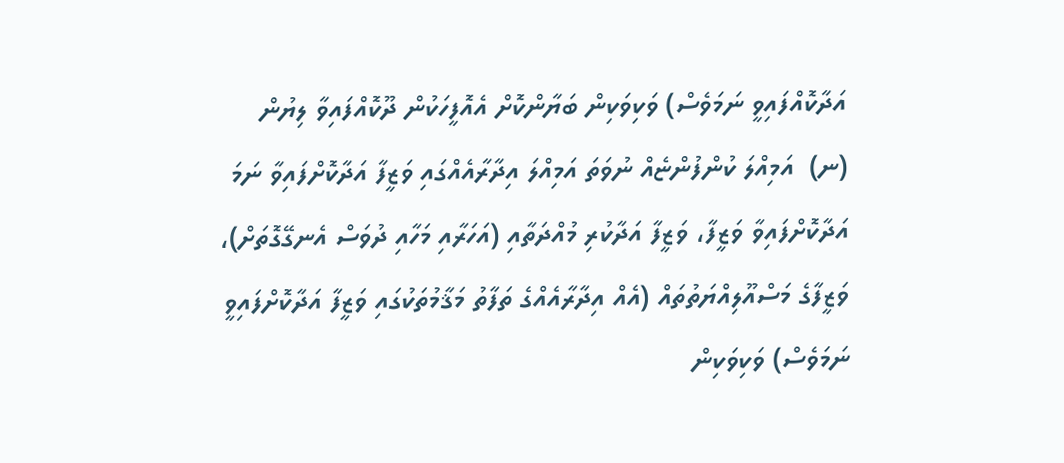އަދާކޮއްފައިވީ ނަމަވެސް) ވަކިވަކިން ބަޔާންކޮށް އެއޮފީހަކުން ދޫކޮއްފައިވާ ލިޔުން
(ނ)  އަމިއްލަ ކުންފުންޏެއް ނުވަތަ އަމިއްލަ އިދާރާއެއްގައި ވަޒީފާ އަދާކޮށްފައިވާ ނަމަ އަދާކޮށްފައިވާ ވަޒީފާ، ވަޒީފާ އަދާކުރި މުއްދަތާއި (އަހަރާއި މަހާއި ދުވަސް އެނގޭގޮތަށް)، ވަޒީފާގެ މަސްއޫލިއްޔަތުތައް (އެއް އިދާރާއެއްގެ ތަފާތު މަޤާމުތަކުގައި ވަޒީފާ އަދާކޮށްފައިވީ ނަމަވެސް) ވަކިވަކިން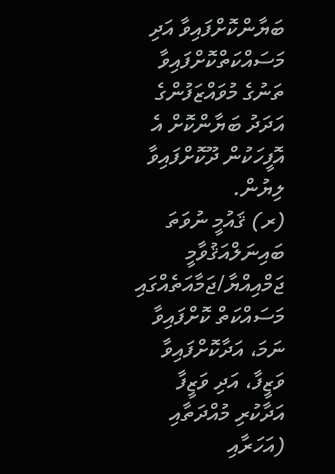ބަޔާންކޮށްފައިވާ އަދި މަސައްކަތްކޮށްފައިވާ ތަނުގެ މުވައްޒަފުންގެ އަދަދު ބަޔާންކޮށް އެ އޮފީހަކުން ދޫކޮށްފައިވާ ލިޔުން.
(ރ) ޤައުމީ ނުވަތަ ބައިނަލްއަޤުވާމީ ޖަމްއިއްޔާ/ޖަމާއަތެއްގައި މަސައްކަތް ކޮށްފައިވާ ނަމަ، އަދާކޮށްފައިވާ ވަޒީފާ، އަދި ވަޒީފާ އަދާކުރި މުއްދަތާއި (އަހަރާއި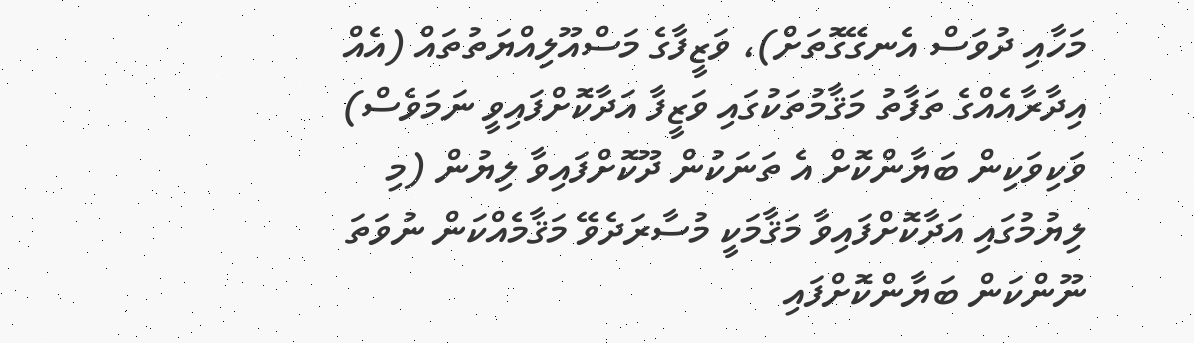މަހާއި ދުވަސް އެނގޭގޮތަށް)، ވަޒީފާގެ މަސްއޫލިއްޔަތުތައް (އެއް އިދާރާއެއްގެ ތަފާތު މަޤާމުތަކުގައި ވަޒީފާ އަދާކޮށްފައިވީ ނަމަވެސް) ވަކިވަކިން ބަޔާންކޮށް އެ ތަނަކުން ދޫކޮށްފައިވާ ލިޔުން (މި ލިޔުމުގައި އަދާކޮށްފައިވާ މަޤާމަކީ މުސާރަދެވޭ މަޤާމެއްކަން ނުވަތަ ނޫންކަން ބަޔާންކޮށްފައި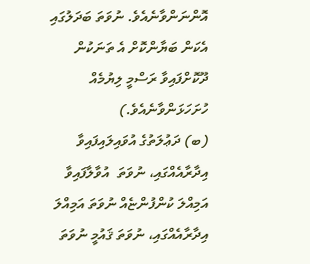އޮންނަންވާނެއެވެ. ނުވަތަ ބަދަލުގައި އެކަން ބަޔާންކޮށް އެ ތަނަކުން ދޫކޮށްފައިވާ ރަސްމީ ލިޔުމެއް ހުށަހަޅަންވާނެއެވެ.)
(ބ) ދަޢުލަތުގެ އުވައިލައިފައިވާ އިދާރާއެއްގައި، ނުވަތަ  އުވާލާފައިވާ އަމިއްލަ ކުންފުންޏެއް ނުވަތަ އަމިއްލަ އިދާރާއެއްގައި، ނުވަތަ ޤައުމީ ނުވަތަ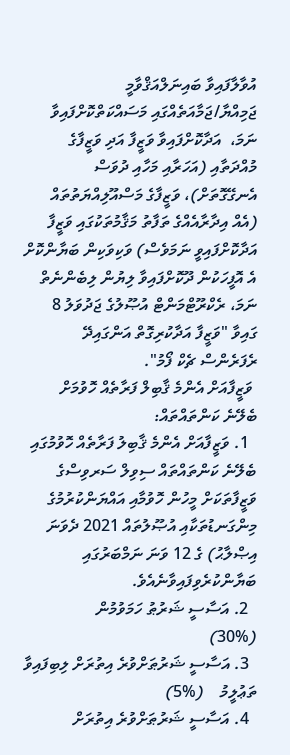އުވާލާފައިވާ ބައިނަލްއަޤްވާމީ ޖަމިއްޔާ/ޖަމާއަތެއްގައި މަސައްކަތްކޮށްފައިވާ ނަމަ،  އަދާކޮށްފައިވާ ވަޒީފާ އަދި ވަޒީފާގެ މުއްދަތާއި (އަހަރާއި މަހާއި ދުވަސް އެނގޭގޮތަށް)، ވަޒީފާގެ މަސްއޫލިއްޔަތުތައް (އެއް އިދާރާއެއްގެ ތަފާތު މަޤާމުތަކުގައި ވަޒީފާ އަދާކޮށްފައިވީ ނަމަވެސް) ވަކިވަކިން ބަޔާންކޮށް އެ އޮފީހަކުން ދޫކޮށްފައިވާ ލިޔުން ލިބެންނެތް ނަމަ، ރެކްރޫޓްމަންޓް އުޞޫލުގެ ޖަދުވަލު 8 ގައިވާ "ވަޒީފާ އަދާކުރިގޮތް އަންގައިދޭ ރެފަރެންސް ޗެކް ފޯމު".
 ވަޒީފާއަށް އެންމެ ޤާބިލް ފަރާތެއް ހޮވުމަށް ބެލޭނެ ކަންތައްތައް:
  1. ވަޒީފާއަށް އެންމެ ޤާބިލު ފަރާތެއް ހޮވުމުގައި ބެލޭނެ ކަންތައްތައް ސިވިލް ސަރވިސްގެ ވަޒީފާތަކަށް މީހުން ހޮވުމާއި އައްޔަންކުރުމުގެ މިންގަނޑުތަކާއި އުޞޫލުތައް 2021 ދެވަނަ އިޞްލާޙު) ގެ 12 ވަނަ ނަމްބަރުގައި ބަޔާންކުރެވިފައިވާނެއެވެ.
  2. އަސާސީ ޝަރުޠު ހަމަވުމުން                  (%30)
  3. އަސާސީ ޝަރުޠަށްވުރެ އިތުރަށް ލިބިފައިވާ ތަޢުލީމު    (%5)
  4. އަސާސީ ޝަރުޠަށްވުރެ އިތުރަށް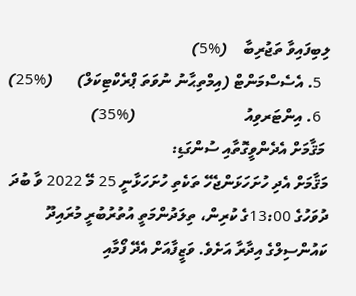ލިބިފައިވާ ތަޖުރިބާ    (%5)
  5. އެސެސްމަންޓް (އިމްތިޙާނު ނުވަތަ ޕްރެކްޓިކަލް)      (%25)
  6. އިންޓަރވިއު                            (%35)
 މަޤާމަށް އެދެންވީގޮތާއި ސުންގަޑި:
މަޤާމަށް އެދި ހުށަހަޅަންޖެހޭ ތަކެތި ހުށަހަޅާނީ 25 މޭ 2022 ވާ ބުދަ ދުވަހުގެ 13:00ގެ ކުރިން، ތިލަދުންމަތީ އުތުރުބުރީ މުރައިދޫ ކައުންސިލްގެ އިދާރާ އަށެވެ. ވަޒީފާއަށް އެދޭ ފޯމާއި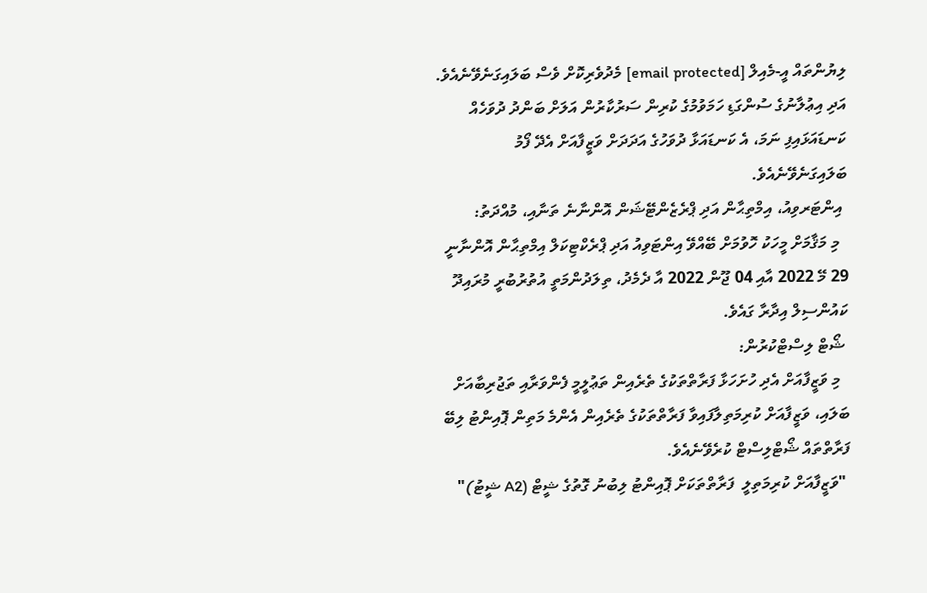ލިޔުންތައް އީ-މެއިލް [email protected] މެދުވެރިކޮށް ވެސް ބަލައިގަނެވޭނެއެވެ.
އަދި އިޢުލާނުގެ ސުންގަޑި ހަމަވުމުގެ ކުރިން ސަރުކާރުން އަލަށް ބަންދު ދުވަހެއް ކަނޑައަޅައިފި ނަމަ، އެ ކަނޑައަޅާ ދުވަހުގެ އަދަދަށް ވަޒީފާއަށް އެދޭ ފޯމު ބަލައިގަނެވޭނެއެވެ.
 އިންޓަރވިއު، އިމްތިޙާން އަދި ޕްރެޒެންޓޭޝަން އޮންނާނެ ތަނާއި، މުއްދަތު:
  މި މަޤާމަށް މީހަކު ހޮވުމަށް ބޭއްވޭ އިންޓަވިއު އަދި ޕްރެކްޓިކަލް އިމްތިޙާން އޮންނާނީ 29 މޭ 2022 އާއި 04 ޖޫން 2022 އާ ދެމެދު، ތިލަދުންމަތީ އުތުރުބުރީ މުރައިދޫ ކައުންސިލް އިދާރާ ގައެވެ.
 ޝޯޓް ލިސްޓްކުރުން:
  މި ވަޒީފާއަށް އެދި ހުށަހަޅާ ފަރާތްތަކުގެ ތެރެއިން ތަޢުލީމީ ފެންވަރާއި ތަޖުރިބާއަށް ބަލައި، ވަޒީފާއަށް ކުރިމަތިލާފައިވާ ފަރާތްތަކުގެ ތެރެއިން އެންމެ މަތިން ޕޮއިންޓު ލިބޭ ފަރާތްތައް ޝޯޓްލިސްޓް ކުރެވޭނެއެވެ.
 "ވަޒީފާއަށް ކުރިމަތިލީ  ފަރާތްތަކަށް ޕޮއިންޓު ލިބުނު ގޮތުގެ ޝީޓް (A2 ޝީޓު)"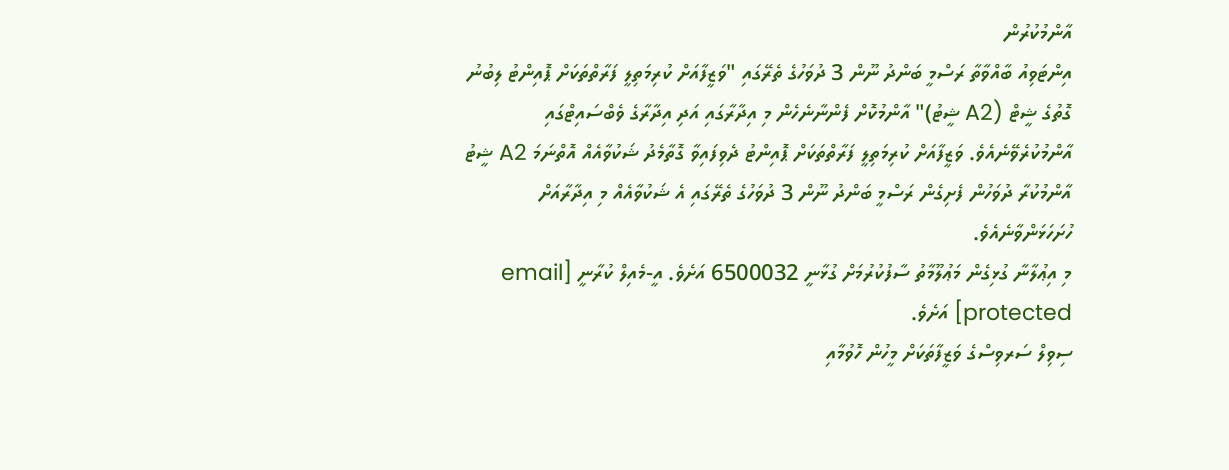އާންމުކުރުން
އިންޓަވިއު ބާއްވާތާ ރަސްމީ ބަންދު ނޫން 3 ދުވަހުގެ ތެރޭގައި "ވަޒީފާއަށް ކުރިމަތިލީ ފަރާތްތަކަށް ޕޮއިންޓު ލިބުނު ގޮތުގެ ޝީޓް (A2 ޝީޓު)" އާންމުކޮށް ފެންނާނެހެން މި އިދާރާގައި އަދި އިދާރާގެ ވެބްސައިޓްގައި އާންމުކުރެވޭނެއެވެ. ވަޒީފާއަށް ކުރިމަތިލީ ފަރާތްތަކަށް ޕޮއިންޓު ދެވިފައިވާ ގޮތާމެދު ޝަކުވާއެއް އޮތްނަމަ A2 ޝީޓު އާންމުކުރާ ދުވަހުން ފެށިގެން ރަސްމީ ބަންދު ނޫން 3 ދުވަހުގެ ތެރޭގައި އެ ޝަކުވާއެއް މި އިދާރާއަށް ހުށަހަޅަންވާނެއެވެ.
މި އިޢުލާނާ ގުޅިގެން މަޢުލޫމާތު ސާފުކުރުމަށް ގުޅާނީ 6500032 އަށެވެ. އީ-މެއިލް ކުރާނީ [email protected] އަށެވެ.
ސިވިލް ސަރވިސްގެ ވަޒީފާތަކަށް މީހުން ހޮވުމާއި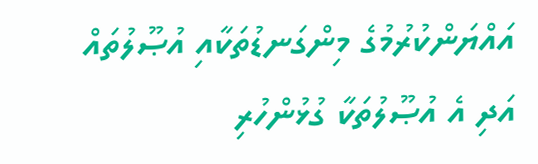އައްޔަންކުރުމުގެ މިންގަނޑުތަކާއި އުޞޫލުތައް އަދި އެ އުޞޫލުތަކާ ގުޅުންހުރި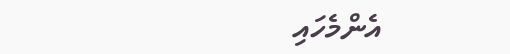އެންމެހައި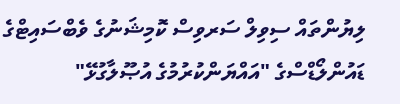ލިޔުންތައް ސިވިލް ސަރވިސް ކޮމިޝަނުގެ ވެބްސައިޓްގެ ޑައުންލޯޑްސްގެ "އައްޔަންކުރުމުގެ އުޞޫލާގުޅޭ"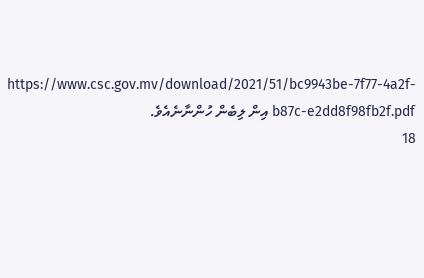https://www.csc.gov.mv/download/2021/51/bc9943be-7f77-4a2f-b87c-e2dd8f98fb2f.pdf އިން ލިބެން ހުންނާނެއެވެ.
18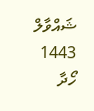ޝައްވާލް 1443
ހޯދާ